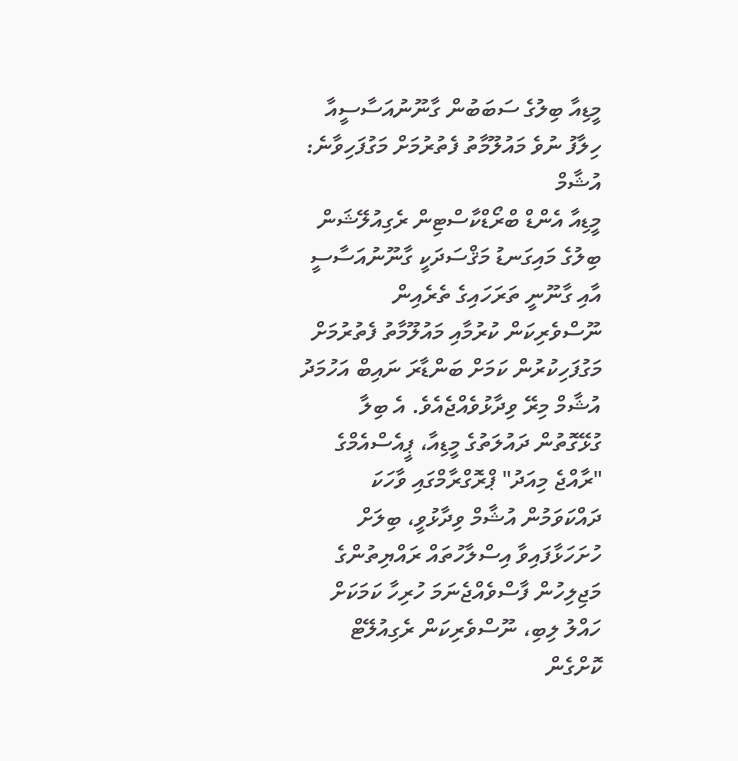މީޑިއާ ބިލުގެ ސަބަބުން ގާނޫނުއަސާސީއާ ހިލާފު ނުވެ މައުލޫމާތު ފެތުރުމަށް މަގުފަހިވާނެ: އުޝާމް
މީޑިއާ އެންޑް ބްރޯޑްކާސްޓިން ރެގިއުލޭޝަން ބިލުގެ މައިގަނޑު މަޤްސަދަކީ ގާނޫނުއަސާސީ އާއި ގާނޫނީ ތަރަހައިގެ ތެރެއިން ނޫސްވެރިކަން ކުރުމާއި މައުލޫމާތު ފެތުރުމަށް މަގުފަހިކުރުން ކަމަށް ބަންޑާރަ ނައިބް އަހުމަދު އުޝާމް މިރޭ ވިދާޅުވެއްޖެއެވެ. އެ ބިލާ ގުޅޭގޮތުން ދައުލަތުގެ މީޑިއާ، ޕީއެސްއެމްގެ "ރާއްޖެ މިއަދު" ޕްރޮގްރާމްގައި ވާހަކަ ދައްކަވަމުން އުޝާމް ވިދާޅުވީ، ބިލަށް ހުށަހަޅާފައިވާ އިސްލާހުތައް ރައްޔިތުންގެ މަޖިލިހުން ފާސްވެއްޖެނަމަ ހުރިހާ ކަމަކަށް ހައްލު ލިބި، ނޫސްވެރިކަން ރެގިއުލޭޓް ކޮށްގެން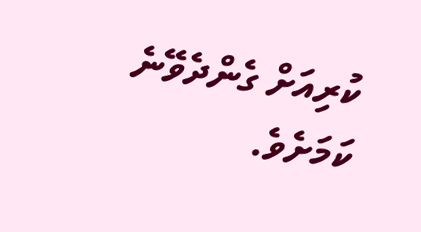ކުރިއަށް ގެންދެވޭނެ ކަމަށެވެ.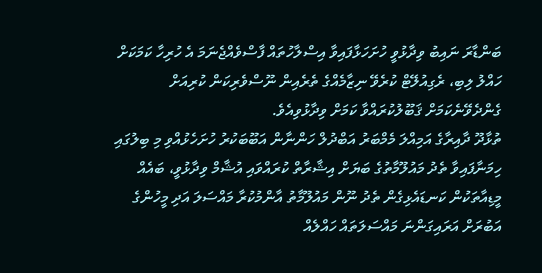ބަންޑާރަ ނައިބު ވިދާޅުވީ ހުށަހަޅާފައިވާ އިސްލާހުތައް ފާސްވެއްޖެނަމަ އެ ހުރިހާ ކަމަކަށް ހައްލު ލިބި، ރެގިއުލޭޓް ކުރެވޭ ނިޒާމެއްގެ ތެރެއިން ނޫސްވެރިކަން ކުރިއަށް ގެންދެވޭނެކަމަށް ޤަބޫލުކުރައްވާ ކަމަށް ވިދާޅުވިއެވެ.
ތުޅާދޫ ދާއިރާގެ އަމިއްލަ މެމްބަރު އަބްދުލް ހަންނާން އަބޫބަކުރު ހުށަހެޅުއްވި މި ބިލުގައި ހިމަނާފައިވާ ތެދު މައުލޫމާތުގެ ބަޔަށް އިޝާރާތް ކުރައްވައި އުޝާމް ވިދާޅުވީ، ބައެއް މީޑިއާތަކުން ކަނޑައެޅިގެން ތެދު ނޫން މައުލޫމާތު އާންމުކުރާ މައްސަލަ އަދި މީހުންގެ އަބުރަށް އަރައިގަންނަ މައްސަލަތައް ހައްލެއް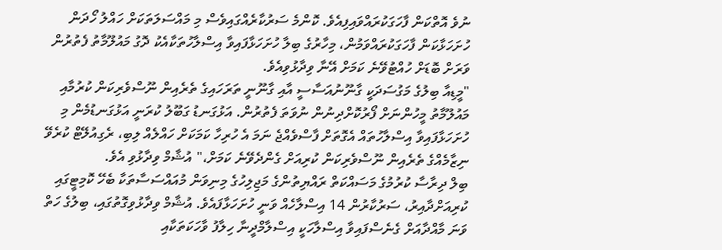ނުވެ އޮތްކަން ފާހަގަކުރައްވައިފިއެވެ. ކޮންމެ ސަރުކާރެއްގައިވެސް މި މައްސަލަތަކަށް ހައްލު ހޯދަން ހުށަހަޅާކަން ފާހަގަކުރައްވަމުން، މިހާރުގެ ބިލާ ހުށަހަޅާފައިވާ އިސްލާހުތަކާއެކު ދޮގު މައުލޫމާތު ފެތުރުން ވަރަށް ބޮޑަށް ހުއްޓުވޭނެ ކަމަށް އޭނާ ވިދާޅުވިއެވެ.
"މީޑިއާ ބިލުގެ މަގުސަދަކީ ގާނޫނުއަސާސީ އާއި ގާނޫނީ ތަރަހައިގެ ތެރެއިން ނޫސްވެރިކަން ކުރުމާއި މައުލޫމާތު މީހުންނަށް ފޯރުކޮށްދިނުން ނުވަތަ ފެތުރުން. އަޅުގަނޑު ގަބޫލު ކުރަނީ އަޅުގަނޑުމެން މި ހުށަހަޅާފައިވާ އިސްލާހުތައް އެގޮތަށް ފާސްވެއްޖެ ނަމަ އެ ހުރިހާ ކަމަކަށް ހައްލެއް ލިބި، ރެގިއުލޭޓް ކުރެވޭ ނިޒާމެއްގެ ތެރެއިން ނޫސްވެރިކަން ކުރިއަށް ގެންދެވޭނެ ކަމަށް،" އުޝާމް ވިދާޅުވި އެވެ.
ބިލް ދިރާސާ ކުރުމުގެ މަސައްކަތް ރައްޔިތުންގެ މަޖިލިހުގެ މިނިވަން މުއައްސަސާތަކާ ބެހޭ ކޮމިޓީގައި ކުރިއަށްދާއިރު، ސަރުކާރުން 14 އިސްލާހެއް ވަނީ ހުށަހަޅާފައެވެ. އުޝާމް ވިދާޅުވިގޮތުގައި، ބިލުގެ ހަތް ވަނަ މާއްދާއަށް ގެނެސްފައިވާ އިސްލާހަކީ އިސްލާމްދީނާ ހިލާފު ވާހަކަތަކާއި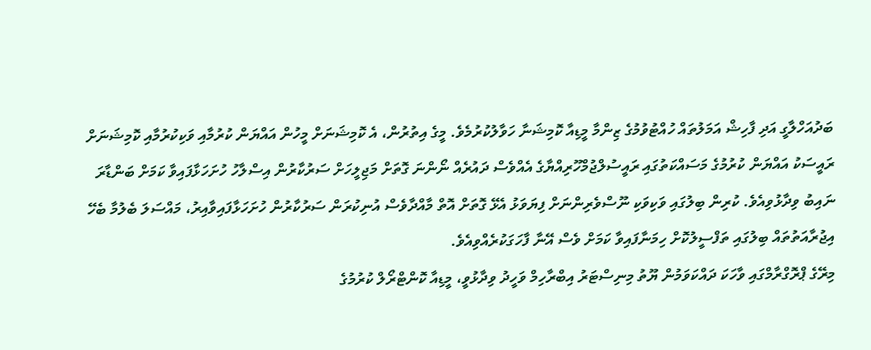ބަދުއަހްލާގީ އަދި ފާހިޝް އަމަލުތައް ހުއްޓުވުމުގެ ޒިންމާ މީޑިއާ ކޮމިޝަނާ ހަވާލުކުރުމެވެ. މީގެ އިތުރުން، އެ ކޮމިޝަނަށް މީހުން އައްޔަން ކުރުމާއި ވަކިކުރުމާއި ކޮމިޝަނަށް ރައީސަކު އައްޔަން ކުރުމުގެ މަސައްކަތުގައި ރައީސުލްޖުމްހޫރިއްޔާގެ އެއްވެސް ދައުރެއް ނޯންނަ ގޮތަށް މަޖިލީހަށް ސަރުކާރުން އިސްލާހު ހުށަހަޅާފައިވާ ކަމަށް ބަންޑާރަ ނައިބު ވިދާޅުވިއެވެ. ކުރިން ބިލުގައި ވަކިވަކި ނޫސްވެރިންނަށް ފިޔަވަޅު އެޅޭ ގޮތަށް އޮތް މާއްދާވެސް އުނިކުރަން ސަރުކާރުން ހުށަހަޅާފައިވާއިރު، މައްސަލަ ބެލުމާ ބެހޭ އިޖުރާއަތުތައް ބިލުގައި ތަފްސީލުކޮށް ހިމަނާފައިވާ ކަމަށް ވެސް އޭނާ ފާހަގަކުރެއްވިއެވެ.
މިރޭގެ ޕްރޮގްރާމްގައި ވާހަކަ ދައްކަވަމުން ޔޫތު މިނިސްޓަރު އިބްރާހިމް ވަހީދު ވިދާޅުވީ، މީޑިއާ ކޮންޓްރޯލް ކުރުމުގެ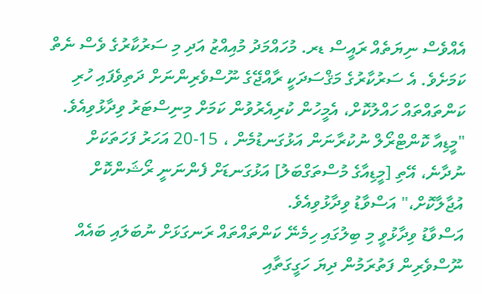އެއްވެސް ނިޔަތެއް ރައީސް ޑރ. މުހައްމަދު މުއިއްޒު އަދި މި ސަރުކާރުގެ ވެސް ނެތް ކަމަށެވެ. އެ ސަރުކާރުގެ މަޤްސަދަކީ ރާއްޖޭގެ ނޫސްވެރިންނަށް ދަތިވެފައި ހުރި ކަންތައްތައް ހައްލުކޮށް، އެމީހުން ކުރިއެރުވުން ކަމަށް މިނިސްޓަރު ވިދާޅުވިއެވެ.
"މީޑިއާ ކޮންޓްރޯލް ނުކުރާނަން އަޅުގަނޑުމެން ، 15-20 އަހަރު ފަހަތަކަށް ނުދާނެ، އޭތި [މީޑިއާގެ މުސްތަގްބަލު] އަޅުގަނޑަށް ފެންނަނީ ރޯޝަންކޮށް އުޖާލާކޮށް،" އަސްވާޑު ވިދާޅުވިއެވެ.
އަސްވާޑު ވިދާޅުވީ މި ބިލުގައި ހިމެނޭ ކަންތައްތައް ރަނގަޅަށް ނުބަލައި ބައެއް ނޫސްވެރިން ފަތުރަމުން ދިޔަ ހަގީގަތާއި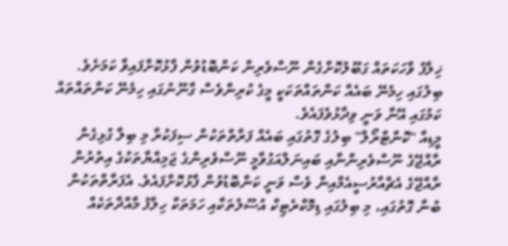ޚިލާފު ވާހަކަތައް ގަބޫލުކޮށްގެން ނޫސްވެރިން ކަންބޮޑުވުން ފާޅުކޮށްފައިވާ ކަމަށެވެ. ބިލުގައި ހިމެނޭ ބައެއް ކަންތައްތަކަކީ މީގެ ކުރިންވެސް ގާނޫނުގައި ހިމެނޭ ކަންތައްތައް ކަމުގައި އޭނާ ވަނީ ވިދާޅުވެފައެވެ.
މީޑިއާ "ކޮންޓްރޯލް" ބިލުގެ ގޮތުގައި ބައެއް ފަރާތްތަކުން ސިފަކުރާ މި ބިލާ ގުޅިގެން ރާއްޖޭގެ ނޫސްވެރިންނާއި ބައިނަލްއަގުވާމީ ނޫސްވެރިންގެ ޖަމިއްޔާތަކުގެ އިތުރުން ރާއްޖޭގެ އެޗްއާރުސީއެމްއިން ވެސް ވަނީ ކަންބޮޑުވުން ފާޅުކޮށްފައެވެ. އެފަރާތްތަކުން ބުނާ ގޮތުގައި، މި ބިލުގައި ޑިމޮކްރެޓިކް އުސޫލުތަކާއި ހަމަތަކާ ހިލާފު މާއްދާތަކެއް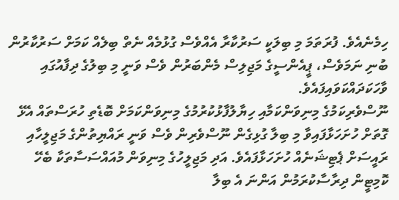ހިމެނެއެވެ. ފުރަތަމަ މި ބިލަކީ ސަރުކާރާ އެއްވެސް ގުޅުމެއް ނެތް ބިލެއް ކަމަށް ސަރުކާރުން ބުނި ނަމަވެސް، ޕީއެންސީގެ މަޖިލިސް މެންބަރުން ވެސް ވަނީ މި ބިލުގެ ދިފާއުގައި ވާހަކަދައްކަވައިފައެވެ.
ނޫސްވެރިކަމުގެ މިނިވަންކަމާއި ހިޔާލުފާޅުކުރުމުގެ މިނިވަންކަމަށް ބޮޑެތި ހުރަސްތައް އެޅޭ ގޮތަށް ހުށަހަޅާފައިވާ މި ބިލާ ގުޅިގެން ނޫސްވެރިން ވެސް ވަނީ ރައްޔިތުންގެ މަޖިލީހާއި ރައީސަށް ޕެޓިޝަނެއް ހުށަހަޅާފައެވެ. އަދި މަޖިލީހުގެ މިނިވަން މުއައްސަސާތަކާ ބެހޭ ކޮމިޓީން ދިރާސާކުރަމުން އަންނަ އެ ބިލާ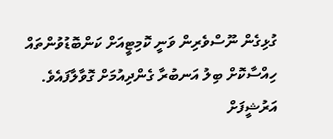ގުޅިގެން ނޫސްވެރިން ވަނީ ކޮމިޓީއަށް ކަންބޮޑުވުންތައް ހިއްސާކޮށް ބިލު އަނބުރާ ގެންދިއުމަށް ގޮވާލާފައެވެ.
އަރުޝީފަށް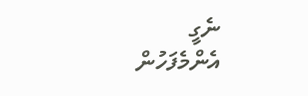ނެގީ
އެންމެފަހުން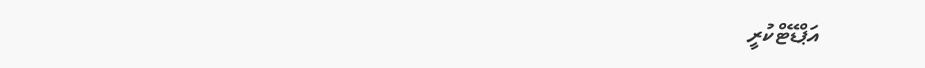އަޕްޑޭޓްކުރީ